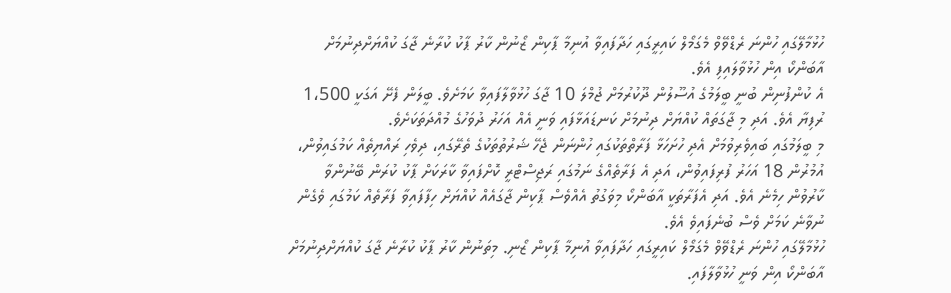ހުޅުމާލޭގައި ހުންނަ ރެޑްވޭވް މެގަމޯލް ކައިރީގައި ހަދާފައިވާ އުނިމާ ޕާކިން ޒޯނުން ކާރު ޕާކު ކުރާނެ ޖާގަ ކުއްޔަށްދިނުމަށް އާބަންކޯ އިން ހުޅުވާލައިފި އެވެ.
އެ ކުންފުނިން ބުނީ ބީލަމުގެ އުސޫލުން ދޫކުރުމަށް ޖުމްލަ 10 ޖާގަ ހުޅުވާލާފައިވާ ކަމަށެވެ. ބީލަން ފެށޭ އަގަކީ 1،500 ރުފިޔާ އެވެ. އަދި މި ޖާގަތައް ކުއްޔަށް ދިނުމަށް ކަނޑައަޅާފައި ވަނީ އެއް އަހަރު ދުވަހުގެ މުއްދަތަކަށެވެ.
މި ބީލަމުގައި ބައިވެރިވުމަށް އެދި ހުށަހަޅާ ފަރާތްތަކުގައި ހުންނަން ޖެހޭ ޝަރުތުތަކުގެ ތެރޭގައި، ދިވެހި ރައްޔިތެއް ކަމުގައިވުން، އުމުރުން 18 އަހަރު ފުރިފައިވުން، އަދި އެ ފަރާތެއްގެ ނަމުގައި ރަޖިސްޓްރީ ކޮށްފައިވާ ކާރަކަށް ޕާކު ކުރަން ބޭނުންވާ ކާރުވުން ހިމެނެ އެވެ. އަދި އެފަރާތަކީ އާބަންކޯ މިވަގުތު އެއްވެސް ޕާކިން ޖާގައެއް ކުއްޔަށް ހިފާފައިވާ ފަރާތެއް ކަމުގައި ވެގެން ނުވާނެ ކަމަށް ވެސް ބުނެފައިވެ އެވެ.
ހުޅުމާލޭގައި ހުންނަ ރެޑްވޭވް މެގަމޯލް ކައިރީގައި ހަދާފައިވާ އުނިމާ ޕާކިން ޒޯނި. މިތަނުން ކާރު ޕާކު ކުރާނެ ޖާގަ ކުއްޔަށްދިނުމަށް އާބަންކޯ އިން ވަނީ ހުޅުވާލާފައި.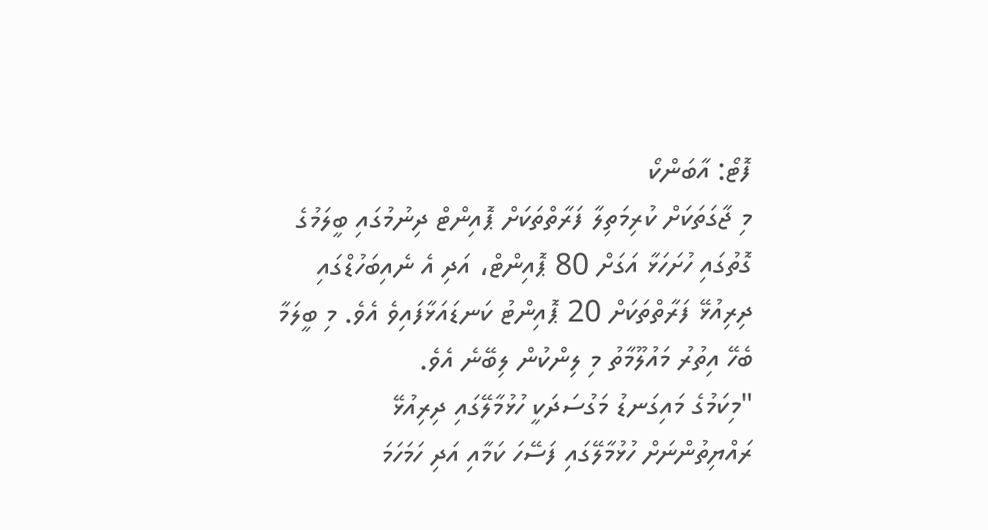ފޮޓޯ: އާބަންކޯ
މި ޖާގަތަކަށް ކުރިމަތިލާ ފަރާތްތަކަށް ޕޮއިންޓް ދިނުމުގައި ބީލަމުގެ ގޮތުގައި ހުށަހަޅާ އަގަށް 80 ޕޮއިންޓް، އަދި އެ ނެއިބަހުޑްގައި ދިރިއުޅޭ ފަރާތްތަކަށް 20 ޕޮއިންޓު ކަނޑައަޅާފައިވެ އެވެ. މި ބީލަމާ ބެހޭ އިތުރު މައުލޫމާތު މި ލިންކުން ލިބޭނެ އެވެ.
"މިކަމުގެ މައިގަނޑު މަގުސަދަކީ ހުޅުމާލޭގައި ދިރިއުޅޭ ރައްޔިތުންނަށް ހުޅުމާލޭގައި ފަސޭހަ ކަމާއި އަދި ހަމަހަމަ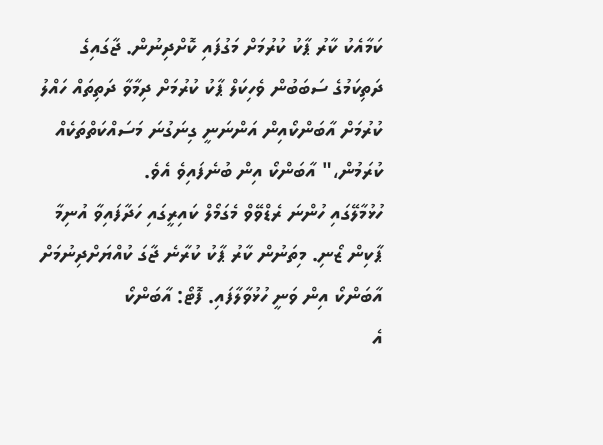ކަމާއެކު ކާރު ޕާކު ކުރުމަށް މަގުފައި ކޮށްދިނުން. ޖާގައިގެ ދަތިކަމުގެ ސަބަބުން ވެހިކަލް ޕާކު ކުރުމަށް ދިމާވާ ދަތިތައް ހައްލު ކުރުމަށް އާބަންކޯއިން އަންނަނީ ގިނަގުނަ މަސައްކަތްތަކެއް ކުރަމުން،" އާބަންކޯ އިން ބުނެފައިވެ އެވެ.
ހުޅުމާލޭގައި ހުންނަ ރެޑްވޭވް މެގަމޯލް ކައިރީގައި ހަދާފައިވާ އުނިމާ ޕާކިން ޒޯނި. މިތަނުން ކާރު ޕާކު ކުރާނެ ޖާގަ ކުއްޔަށްދިނުމަށް އާބަންކޯ އިން ވަނީ ހުޅުވާލާފައި. ފޮޓޯ: އާބަންކޯ
އެ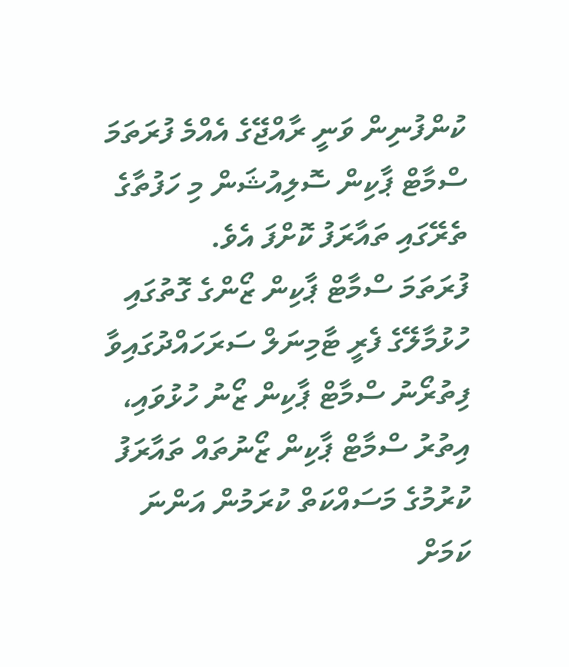ކުންފުނިން ވަނީ ރާއްޖޭގެ އެއްމެ ފުރަތަމަ ސްމާޓް ޕާކިން ސޮލިއުޝަން މި ހަފުތާގެ ތެރޭގައި ތައާރަފު ކޮށްފަ އެވެ.
ފުރަތަމަ ސްމާޓް ޕާކިން ޒޯންގެ ގޮތުގައި ހުޅުމާލޭގެ ފެރީ ޓާމިނަލް ސަރަހައްދުގައިވާ ފިތުރޯނު ސްމާޓް ޕާކިން ޒޯނު ހުޅުވައި، އިތުރު ސްމާޓް ޕާކިން ޒޯނުތައް ތައާރަފު ކުރުމުގެ މަސައްކަތް ކުރަމުން އަންނަ ކަމަށް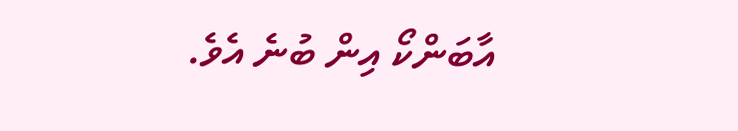އާބަންކޯ އިން ބުނެ އެވެ.